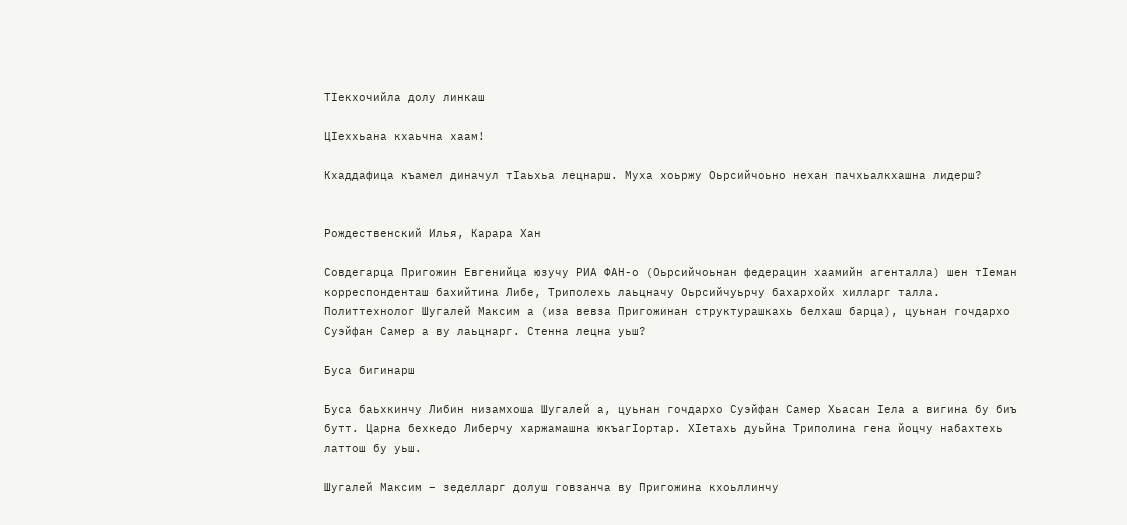ТIекхочийла долу линкаш

ЦIеххьана кхаьчна хаам!

Кхаддафица къамел диначул тIаьхьа лецнарш. Муха хоьржу Оьрсийчоьно нехан пачхьалкхашна лидерш?


Рождественский Илья, Карара Хан

Совдегарца Пригожин Евгенийца юзучу РИА ФАН-о (Оьрсийчоьнан федерацин хаамийн агенталла) шен тIеман корреспонденташ бахийтина Либе, Триполехь лаьцначу Оьрсийчуьрчу бахархойх хилларг талла. Политтехнолог Шугалей Максим а (иза вевза Пригожинан структурашкахь белхаш барца), цуьнан гочдархо Суэйфан Самер а ву лаьцнарг. Стенна лецна уьш?

Буса бигинарш

Буса баьхкинчу Либин низамхоша Шугалей а, цуьнан гочдархо Суэйфан Самер Хьасан Iела а вигина бу биъ бутт. Царна бехкедо Либерчу харжамашна юкъагIортар. ХIетахь дуьйна Триполина гена йоцчу набахтехь латтош бу уьш.

Шугалей Максим – зеделларг долуш говзанча ву Пригожина кхоьллинчу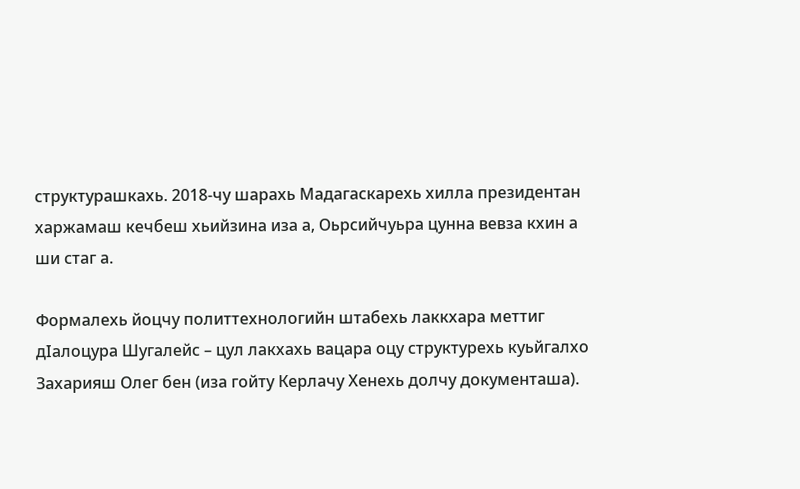структурашкахь. 2018-чу шарахь Мадагаскарехь хилла президентан харжамаш кечбеш хьийзина иза а, Оьрсийчуьра цунна вевза кхин а ши стаг а.

Формалехь йоцчу политтехнологийн штабехь лаккхара меттиг дIалоцура Шугалейс – цул лакхахь вацара оцу структурехь куьйгалхо Захарияш Олег бен (иза гойту Керлачу Хенехь долчу документаша).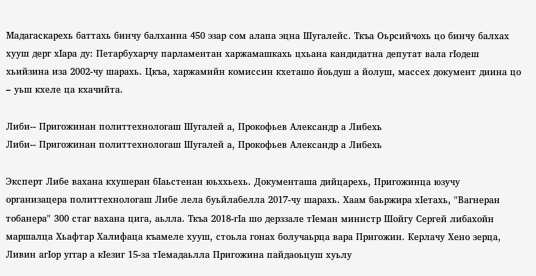Мадагаскарехь баттахь бинчу балханна 450 эзар сом алапа эцна Шугалейс. Ткъа Оьрсийчохь цо бинчу балхах хууш дерг хIара ду: Петарбухарчу парламентан харжамашкахь цхьана кандидатна депутат вала гIодеш хьийзина иза 2002-чу шарахь. Цкъа, харжамийн комиссин кхеташо йоьдуш а йолуш, массех документ диина цо – уьш кхеле ца кхачийта.

Либи-- Пригожинан политтехнологаш Шугалей а, Прокофьев Александр а Либехь
Либи-- Пригожинан политтехнологаш Шугалей а, Прокофьев Александр а Либехь

Эксперт Либе вахана кхушеран бIаьстенан юьххьехь. Документаша дийцарехь, Пригожинца юзучу организацера политтехнологаш Либе лела буьйлабелла 2017-чу шарахь. Хаам баьржира хIетахь, "Вагнеран тобанера" 300 стаг вахана цига, аьлла. Ткъа 2018-гIа шо дерззале тIеман министр Шойгу Сергей либахойн маршалца Хьафтар Халифаца къамеле хууш, стоьла гонах болучаьрца вара Пригожин. Керлачу Хено зерца, Ливин агIор уггар а кIезиг 15-за тIемадаьлла Пригожина пайдаоьцуш хуьлу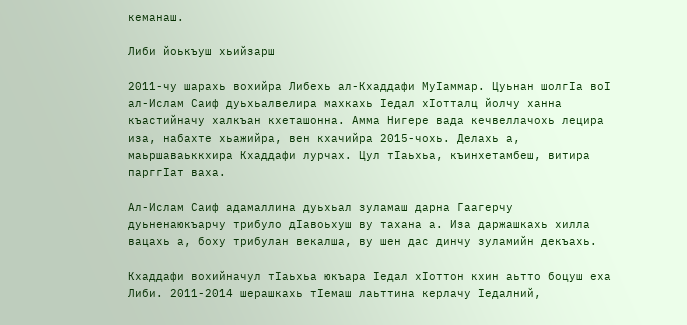кеманаш.

Либи йоькъуш хьийзарш

2011-чу шарахь вохийра Либехь ал-Кхаддафи МуIаммар. Цуьнан шолгIа воI ал-Ислам Саиф дуьхьалвелира махкахь Iедал хIотталц йолчу ханна къастийначу халкъан кхеташонна. Амма Нигере вада кечвеллачохь лецира иза, набахте хьажийра, вен кхачийра 2015-чохь. Делахь а, маьршаваьккхира Кхаддафи лурчах. Цул тIаьхьа, къинхетамбеш, витира парггIат ваха.

Ал-Ислам Саиф адамаллина дуьхьал зуламаш дарна Гаагерчу дуьненаюкъарчу трибуло дIавоьхуш ву тахана а. Иза даржашкахь хилла вацахь а, боху трибулан векалша, ву шен дас динчу зуламийн декъахь.

Кхаддафи вохийначул тIаьхьа юкъара Iедал хIоттон кхин аьтто боцуш еха Либи. 2011-2014 шерашкахь тIемаш лаьттина керлачу Iедалний,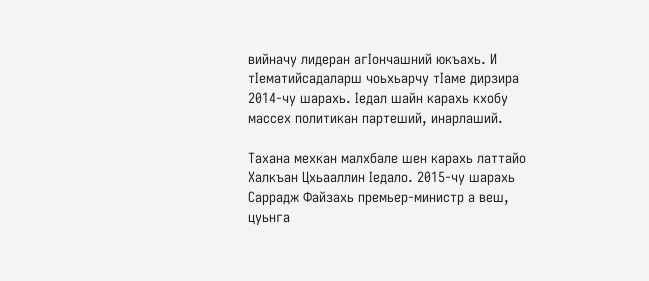вийначу лидеран агIончашний юкъахь. И тIематийсадаларш чоьхьарчу тIаме дирзира 2014-чу шарахь. Iедал шайн карахь кхобу массех политикан партеший, инарлаший.

Тахана мехкан малхбале шен карахь латтайо Халкъан Цхьааллин Iедало. 2015-чу шарахь Саррадж Файзахь премьер-министр а веш, цуьнга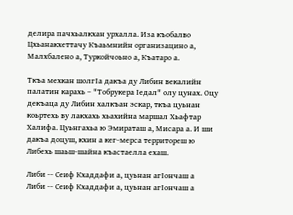делира пачхьалкхан урхалла. Иза къобалво Цхьанакхеттачу Къаьмнийн организацино а, Малхбалено а, Туркойчоьно а, Къатаро а.

Ткъа мехкан шолгIа дакъа ду Либин векалийн палатин карахь – "Тобрукера Iедал" олу цунах. Оцу декъаца ду Либин халкъан эскар, ткъа цуьнан коьртехь ву лакхахь хьахийна маршал Хьафтар Халифа. Цуьнгахьа ю Эмираташ а, Мисара а. И ши дакъа доцуш, кхин а кег-мерса территореш ю Либехь шаьш-шайна къастаелла ехаш.

Либи -- Сеиф Кхаддафи а, цуьнан агIончаш а
Либи -- Сеиф Кхаддафи а, цуьнан агIончаш а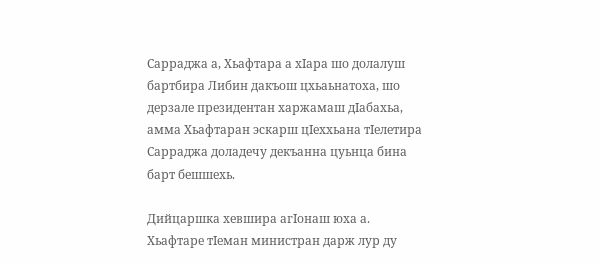Сарраджа а, Хьафтара а хIара шо долалуш бартбира Либин дакъош цхьаьнатоха, шо дерзале президентан харжамаш дIабахьа, амма Хьафтаран эскарш цIеххьана тIелетира Сарраджа доладечу декъанна цуьнца бина барт бешшехь.

Дийцаршка хевшира агIонаш юха а. Хьафтаре тIеман министран дарж лур ду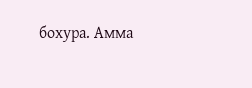бохура. Амма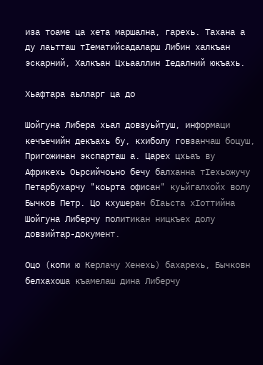иза тоаме ца хета маршална, гарехь. Тахана а ду лаьтташ тIематийсадаларш Либин халкъан эскарний, Халкъан Цхьааллин Iедалний юкъахь.

Хьафтара аьлларг ца до

Шойгуна Либера хьал довзуьйтуш, информаци кечъечийн декъахь бу, кхиболу говзанчаш боцуш, Пригожинан экспарташ а. Царех цхьаъ ву Африкехь Оьрсийчоьно бечу балханна тIехьожучу Петарбухарчу "коьрта офисан" куьйгалхойх волу Бычков Петр. Цо кхушеран бIаьста хIоттийна Шойгуна Либерчу политикан ницкъех долу довзийтар-документ.

Оцо (копи ю Керлачу Хенехь) бахарехь, Бычковн белхахоша къамелаш дина Либерчу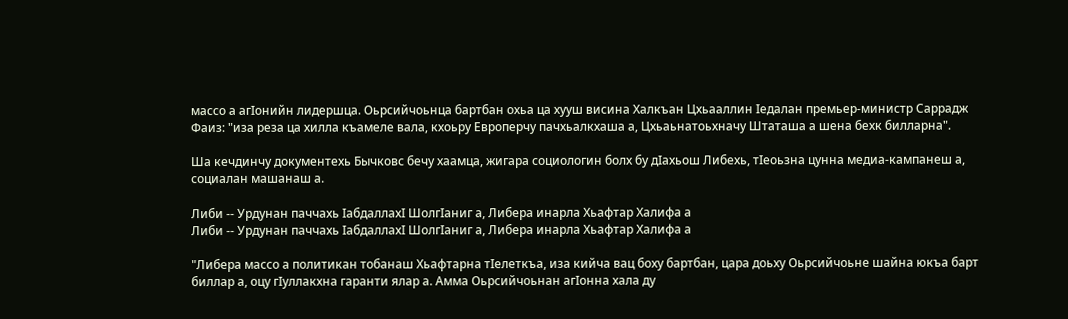массо а агIонийн лидершца. Оьрсийчоьнца бартбан охьа ца хууш висина Халкъан Цхьааллин Iедалан премьер-министр Саррадж Фаиз: "иза реза ца хилла къамеле вала, кхоьру Европерчу пачхьалкхаша а, Цхьаьнатоьхначу Штаташа а шена бехк билларна".

Ша кечдинчу документехь Бычковс бечу хаамца, жигара социологин болх бу дIахьош Либехь, тIеоьзна цунна медиа-кампанеш а, социалан машанаш а.

Либи -- Урдунан паччахь IабдаллахI ШолгIаниг а, Либера инарла Хьафтар Халифа а
Либи -- Урдунан паччахь IабдаллахI ШолгIаниг а, Либера инарла Хьафтар Халифа а

"Либера массо а политикан тобанаш Хьафтарна тIелеткъа, иза кийча вац боху бартбан, цара доьху Оьрсийчоьне шайна юкъа барт биллар а, оцу гIуллакхна гаранти ялар а. Амма Оьрсийчоьнан агIонна хала ду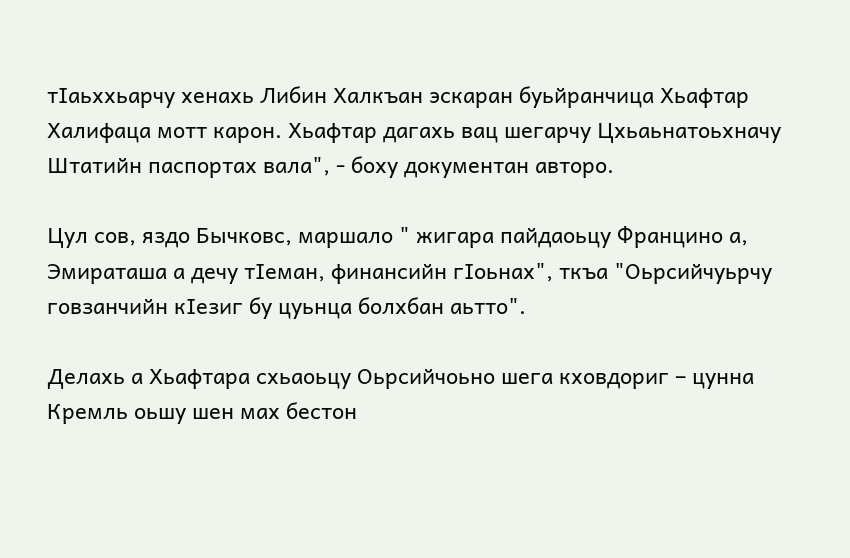тIаьххьарчу хенахь Либин Халкъан эскаран буьйранчица Хьафтар Халифаца мотт карон. Хьафтар дагахь вац шегарчу Цхьаьнатоьхначу Штатийн паспортах вала", - боху документан авторо.

Цул сов, яздо Бычковс, маршало " жигара пайдаоьцу Францино а, Эмираташа а дечу тIеман, финансийн гIоьнах", ткъа "Оьрсийчуьрчу говзанчийн кIезиг бу цуьнца болхбан аьтто".

Делахь а Хьафтара схьаоьцу Оьрсийчоьно шега кховдориг – цунна Кремль оьшу шен мах бестон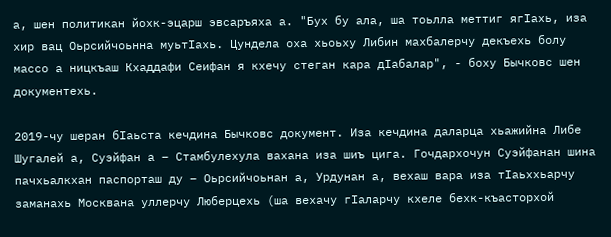а, шен политикан йохк-эцарш эвсаръяха а. "Бух бу ала, ша тоьлла меттиг ягIахь, иза хир вац Оьрсийчоьнна муьтIахь. Цундела оха хьоьху Либин махбалерчу декъехь болу массо а ницкъаш Кхаддафи Сеифан я кхечу стеган кара дIабалар", - боху Бычковс шен документехь.

2019-чу шеран бIаьста кечдина Бычковс документ. Иза кечдина даларца хьажийна Либе Шугалей а, Суэйфан а – Стамбулехула вахана иза шиъ цига. Гочдархочун Суэйфанан шина пачхьалкхан паспорташ ду – Оьрсийчоьнан а, Урдунан а, вехаш вара иза тIаьххьарчу заманахь Москвана уллерчу Люберцехь (ша вехачу гIаларчу кхеле бехк-къасторхой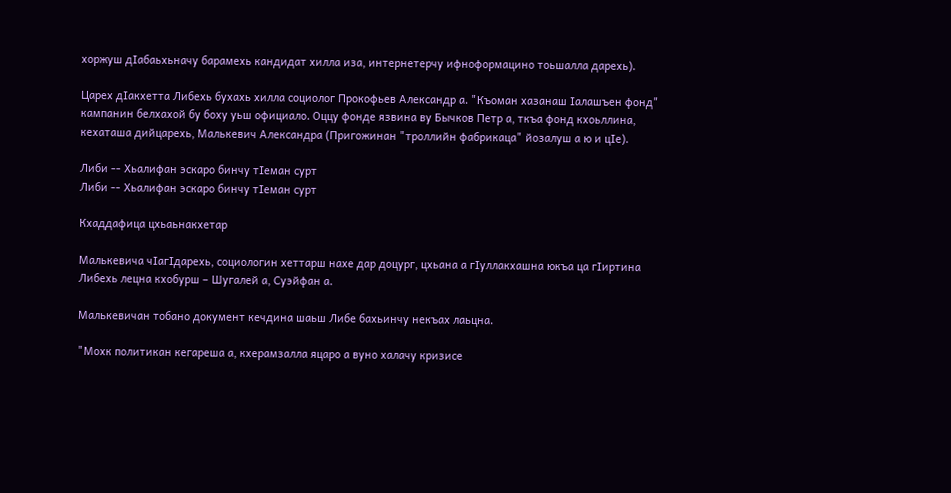хоржуш дIабаьхьначу барамехь кандидат хилла иза, интернетерчу ифноформацино тоьшалла дарехь).

Царех дIакхетта Либехь бухахь хилла социолог Прокофьев Александр а. "Къоман хазанаш Iалашъен фонд" кампанин белхахой бу боху уьш официало. Оццу фонде язвина ву Бычков Петр а, ткъа фонд кхоьллина, кехаташа дийцарехь, Малькевич Александра (Пригожинан "троллийн фабрикаца" йозалуш а ю и цIе).

Либи -- Хьалифан эскаро бинчу тIеман сурт
Либи -- Хьалифан эскаро бинчу тIеман сурт

Кхаддафица цхьаьнакхетар

Малькевича чIагIдарехь, социологин хеттарш нахе дар доцург, цхьана а гIуллакхашна юкъа ца гIиртина Либехь лецна кхобурш – Шугалей а, Суэйфан а.

Малькевичан тобано документ кечдина шаьш Либе бахьинчу некъах лаьцна.

"Мохк политикан кегареша а, кхерамзалла яцаро а вуно халачу кризисе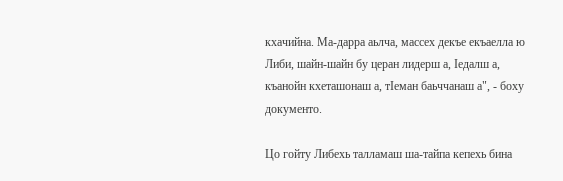кхачийна. Ма-дарра аьлча, массех декъе екъаелла ю Либи, шайн-шайн бу церан лидерш а, Iедалш а, къанойн кхеташонаш а, тIеман баьччанаш а", - боху документо.

Цо гойту Либехь талламаш ша-тайпа кепехь бина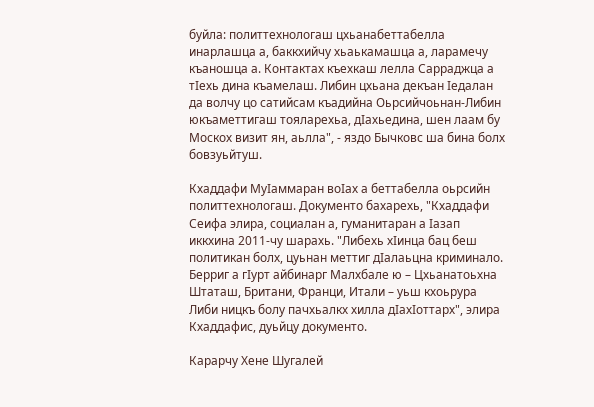буйла: политтехнологаш цхьанабеттабелла инарлашца а, баккхийчу хьаькамашца а, ларамечу къаношца а. Контактах къехкаш лелла Сарраджца а тIехь дина къамелаш. Либин цхьана декъан Iедалан да волчу цо сатийсам къадийна Оьрсийчоьнан-Либин юкъаметтигаш тояларехьа, дIахьедина, шен лаам бу Москох визит ян, аьлла", - яздо Бычковс ша бина болх бовзуьйтуш.

Кхаддафи МуIаммаран воIах а беттабелла оьрсийн политтехнологаш. Документо бахарехь, "Кхаддафи Сеифа элира, социалан а, гуманитаран а Iазап иккхина 2011-чу шарахь. "Либехь хIинца бац беш политикан болх, цуьнан меттиг дIалаьцна криминало. Берриг а гIурт айбинарг Малхбале ю – Цхьанатоьхна Штаташ, Британи, Франци, Итали – уьш кхоьрура Либи ницкъ болу пачхьалкх хилла дIахIоттарх", элира Кхаддафис, дуьйцу документо.

Карарчу Хене Шугалей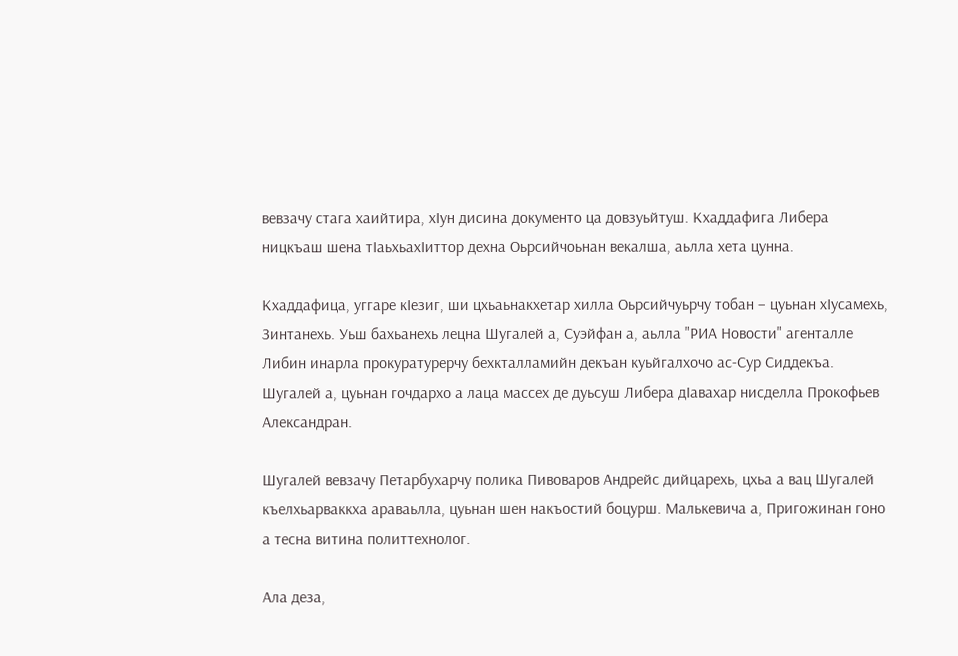вевзачу стага хаийтира, хIун дисина документо ца довзуьйтуш. Кхаддафига Либера ницкъаш шена тIаьхьахIиттор дехна Оьрсийчоьнан векалша, аьлла хета цунна.

Кхаддафица, уггаре кIезиг, ши цхьаьнакхетар хилла Оьрсийчуьрчу тобан – цуьнан хIусамехь, Зинтанехь. Уьш бахьанехь лецна Шугалей а, Суэйфан а, аьлла "РИА Новости" агенталле Либин инарла прокуратурерчу бехкталламийн декъан куьйгалхочо ас-Сур Сиддекъа. Шугалей а, цуьнан гочдархо а лаца массех де дуьсуш Либера дIавахар нисделла Прокофьев Александран.

Шугалей вевзачу Петарбухарчу полика Пивоваров Андрейс дийцарехь, цхьа а вац Шугалей къелхьарваккха араваьлла, цуьнан шен накъостий боцурш. Малькевича а, Пригожинан гоно а тесна витина политтехнолог.

Ала деза,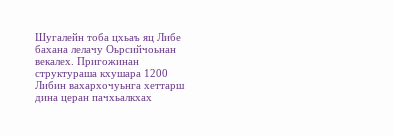Шугалейн тоба цхьаъ яц Либе бахана лелачу Оьрсийчоьнан векалех. Пригожинан структураша кхушара 1200 Либин вахархочуьнга хеттарш дина церан пачхьалкхах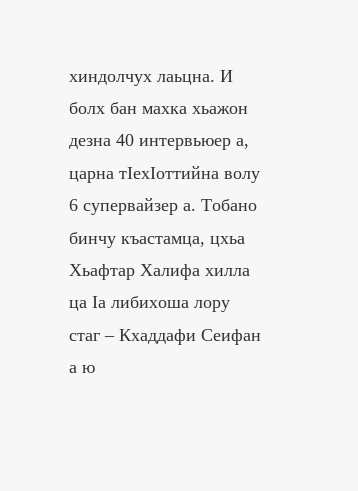хиндолчух лаьцна. И болх бан махка хьажон дезна 40 интервьюер а, царна тIехIоттийна волу 6 супервайзер а. Тобано бинчу къастамца, цхьа Хьафтар Халифа хилла ца Iа либихоша лору стаг – Кхаддафи Сеифан а ю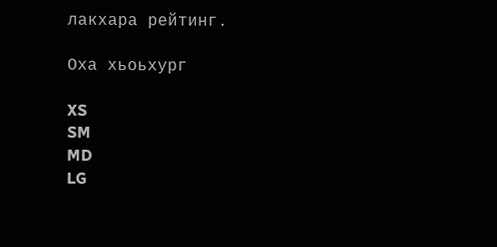лакхара рейтинг.

Оха хьоьхург

XS
SM
MD
LG